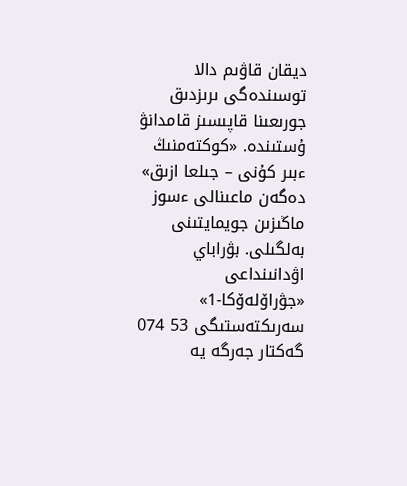ديقان قاۋىم دالا توسىندەگى ىرىزدىق جورىعىنا قاپىسىز قامدانۋ ۇستىندە. «كوكتەمنىڭ ءبىر كۇنى – جىلعا ازىق» دەگەن ماعىنالى ءسوز ماڭىزىن جويمايتىنى بەلگىلى. بۋراباي اۋدانىنداعى «جۋراۆلەۆكا-1» سەرىكتەستىگى 53 074 گەكتار جەرگە يە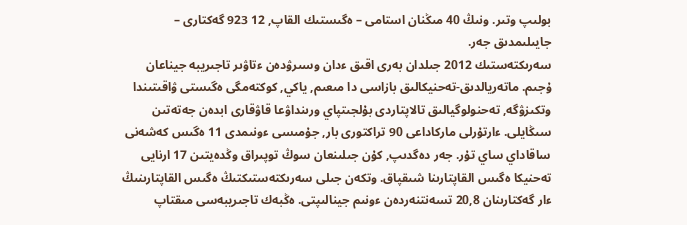بولىپ وتىر. ونىڭ 40 مىڭنان استامى – ەگىستىك القاپ, 12 923 گەكتارى – جايىلىمدىق جەر.
سەرىكتەستىك 2012 جىلدان بەرى اقىق ءدان وسىرۋدەن ءتاۋىر تاجىريبە جيناعان ۇجىم. ماتەريالدىق-تەحنيكالىق بازاسى دا مىعىم, ياكي, كوكتەمگى ەگىستى ۋاقىتىندا وتكىزۋگە, تەحنولوگيالىق تالاپتاردى بۇلجىتپاي ورىنداۋعا قاۋقارى ابدەن جەتەتىن سىڭايلى. ءارتۇرلى ماركاداعى 90 تراكتورى بار, جۇمىسى ءونىمدى 11 ەگىس كەشەنى ساقاداي ساي تۇر. جەر دەگدىپ, كۇن جىلىنعان سوڭ توپىراق وڭدەيتىن 17 ارنايى تەحنيكا ەگىس القاپتارىنا شىقپاق. وتكەن جىلى سەرىكتەستىكتىڭ ەگىس القاپتارىنىڭ ءار گەكتارىنان 20,8 تسەنتنەردەن ءونىم جينالىپتى. ەڭبەك تاجىريبەسى مىقتاپ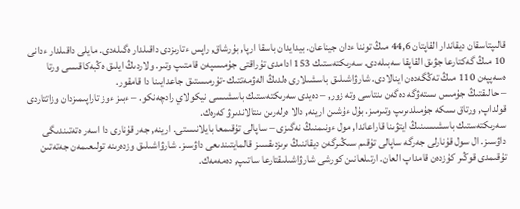قالىپتاسقان ديقاندار القاپتان 44,6 مىڭ توننا ءدان جيناعان. بيدايدان باسقا ارپا, بۇرشاق, راپس ءتارىزدى داقىلدار ەگىلەدى. مايلى داقىلدار ءدانى 10 مىڭ گەكتارعا جۋىق القاپقا سەبىلەدى. سەرىكتەستىك 153 ادامدى تۇراقتى جۇمىسپەن قامتىپ وتىر. ولاردىڭ ايلىق ەڭبەكاقىسى ورتا ەسەپپەن 110 مىڭ تەڭگەدەن اينالادى. شارۋاشىلىق باسشىلارى ەلدىڭ الەۋمەتتىك-تۇرمىستىق جاعدايىنا دا قامقور.
– حالىقتىڭ جۇمىس ىستەۋگە دەگەن ىنتاسى وتە زور, – دەيدى سەرىكتەستىك باسشىسى نيكولاي رادچەنكو. – ءبىز ءوز تاراپىمىزدان وزاتتاردى قولداپ, ورتاق ىسكە جۇمىلدىرىپ وتىرمىز. بۇل ءۇشىن ارينە, دالا ەرلەرىن ىنتالاندىرۋ كەرەك.
سەرىكتەستىك باسشىسىنىڭ ايتۋىنا قاراعاندا, مول ءونىمنىڭ نەگىزى – ساپالى تۇقىمعا بايلانىستى. ارينە, جەر قۇنارى دا اسەر ەتەتىندىگى داۋسىز. ال سول قۇنارلى جەرگە ساپالى تۇقىم سىڭىرگەن ديقاننىڭ ىرىزدىقسىز قالمايتىندىعى داۋسىز. شارۋاشىلىق وزدەرىنە تولىعىمەن جەتەتىن تۇقىمدى قوڭىر كۇزدەن قامداپ العان. ارتىلعانىن كورشى شارۋاشىلىقتارعا ساتىپ, دەمەمەك.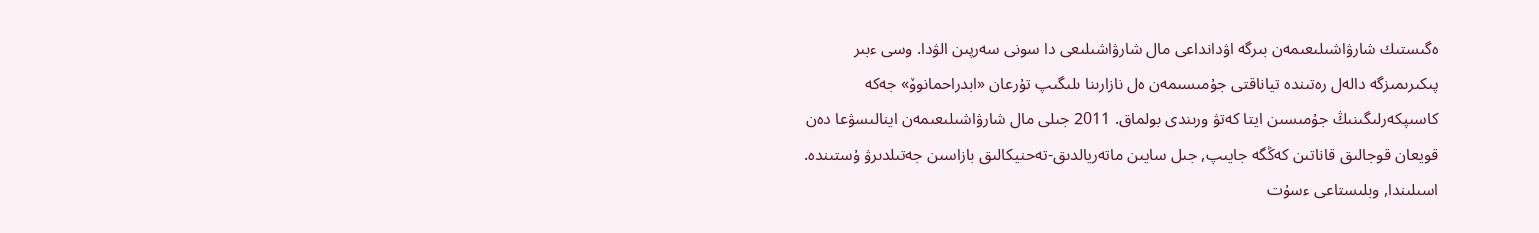ەگىستىك شارۋاشىلىعىمەن بىرگە اۋدانداعى مال شارۋاشىلىعى دا سونى سەرپىن الۋدا. وسى ءبىر پىكىرىمىزگە دالەل رەتىندە تياناقتى جۇمىسىمەن ەل نازارىنا ىلىگىپ تۇرعان «ابدراحمانوۆ» جەكە كاسىپكەرلىگىنىڭ جۇمىسىن ايتا كەتۋ ورىندى بولماق. 2011 جىلى مال شارۋاشىلىعىمەن اينالىسۋعا دەن قويعان قوجالىق قاناتىن كەڭگە جايىپ, جىل سايىن ماتەريالدىق-تەحنيكالىق بازاسىن جەتىلدىرۋ ۇستىندە. اسىلىندا, وبلىستاعى ءسۇت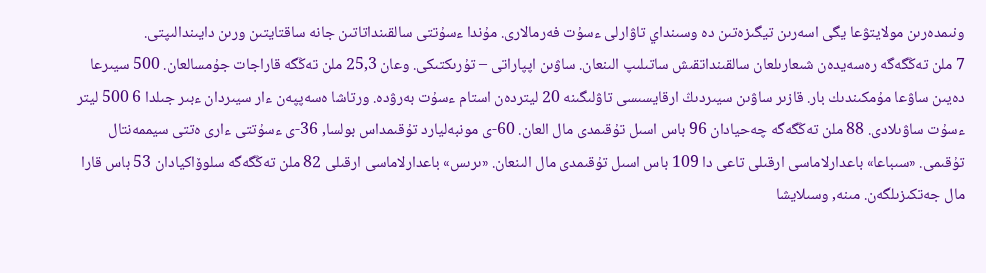ونىمدەرىن مولايتۋعا يگى اسەرىن تيگىزەتىن دە وسىنداي تاۋارلى ءسۇت فەرمالارى. مۇندا ءسۇتتى سالقىنداتاتىن جانە ساقتايتىن ورىن دايىندالىپتى.
7 ملن تەڭگەگە رەسەيدەن شىعارىلعان سالقىنداتقىش ساتىلىپ الىنعان. ساۋىن اپپاراتى – تۇرىكتىكى. وعان 25,3 ملن تەڭگە قاراجات جۇمسالعان. 500 سيىرعا دەيىن ساۋعا مۇمكىندىك بار. قازىر ساۋىن سيىردىڭ ارقايسىسى تاۋلىگىنە 20 ليتردەن استام ءسۇت بەرۋدە. ورتاشا ەسەپپەن ءار سيىردان ءبىر جىلدا 6 500 ليتر ءسۇت ساۋىلادى. 88 ملن تەڭگەگە چەحيادان 96 باس اسىل تۇقىمدى مال العان. 60-ى مونبەليارد تۇقىمداس بولسا, 36-ى ءسۇتتى ءارى ەتتى سيممەنتال تۇقىمى. «سىباعا» باعدارلاماسى ارقىلى تاعى دا 109 باس اسىل تۇقىمدى مال الىنعان. «ىرىس» باعدارلاماسى ارقىلى 82 ملن تەڭگەگە سلوۆاكيادان 53 باس قارا مال جەتكىزىلگەن. مىنە, وسىلايشا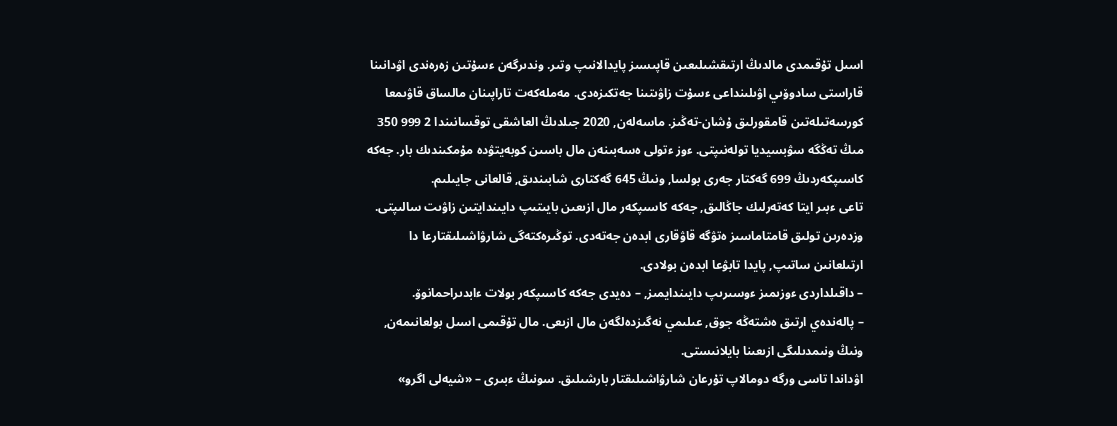اسىل تۇقىمدى مالدىڭ ارتىقشىلىعىن قاپىسىز پايدالانىپ وتىر. وندىرگەن ءسۇتىن زەرەندى اۋدانىنا قاراستى سادوۆىي اۋىلىنداعى ءسۇت زاۋىتىنا جەتكىزەدى. مەملەكەت تاراپىنان مالساق قاۋىمعا كورسەتىلەتىن قامقورلىق ۇشان-تەڭىز. ماسەلەن, 2020 جىلدىڭ العاشقى توقسانىندا 2 999 350 مىڭ تەڭگە سۋبسيديا تولەنىپتى. ءوز ءتولى ەسەبىنەن مال باسىن كوبەيتۋدە مۇمكىندىك بار. جەكە كاسىپكەردىڭ 699 گەكتار جەرى بولسا, ونىڭ 645 گەكتارى شابىندىق, قالعانى جايىلىم.
تاعى ءبىر ايتا كەتەرلىك جاڭالىق, جەكە كاسىپكەر مال ازىعىن بايىتىپ دايىندايتىن زاۋىت سالىپتى. وزدەرىن تولىق قامتاماسىز ەتۋگە قاۋقارى ابدەن جەتەدى. توڭىرەكتەگى شارۋاشىلىقتارعا دا ارتىلعانىن ساتىپ, پايدا تابۋعا ابدەن بولادى.
– داقىلداردى ءوزىمىز ءوسىرىپ دايىندايمىز, – دەيدى جەكە كاسىپكەر بولات ءابدىراحمانوۆ.
– پالەندەي ارتىق ەشتەڭە جوق, عىلىمي نەگىزدەلگەن مال ازىعى. مال تۇقىمى اسىل بولعانىمەن, ونىڭ ونىمدىلىگى ازىعىنا بايلانىستى.
اۋداندا تاسى ورگە دومالاپ تۇرعان شارۋاشىلىقتار بارشىلىق. سونىڭ ءبىرى – «شيەلى اگرو»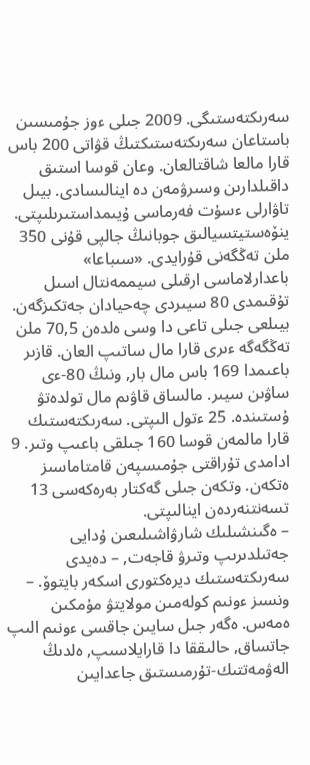سەرىكتەستىگى. 2009 جىلى ءوز جۇمىسىن باستاعان سەرىكتەستىكتىڭ قۋاتى 200 باس قارا مالعا شاقتالعان. وعان قوسا استىق داقىلدارىن وسىرۋمەن دە اينالىسادى. بيىل تاۋارلى ءسۇت فەرماسى ۇيىمداستىرىلىپتى. ينۆەستيتسيالىق جوبانىڭ جالپى قۇنى 350 ملن تەڭگەنى قۇرايدى. «سىباعا» باعدارلاماسى ارقىلى سيممەنتال اسىل تۇقىمدى 80 سيىردى چەحيادان جەتكىزگەن. بيىلعى جىلى تاعى دا وسى ەلدەن 70,5 ملن تەڭگەگە ءىرى قارا مال ساتىپ العان. قازىر باعىمدا 169 باس مال بار, ونىڭ 80-ءى ساۋىن سيىر. مالساق قاۋىم مال تولدەتۋ ۇستىندە. 25 ءتول الىپتى. سەرىكتەستىك قارا مالمەن قوسا 160 جىلقى باعىپ وتىر. 9 ادامدى تۇراقتى جۇمىسپەن قامتاماسىز ەتكەن. وتكەن جىلى گەكتار بەرەكەسى 13 تسەنتنەردەن اينالىپتى.
– ەگىنشىلىك شارۋاشىلىعىن ۇدايى جەتىلدىرىپ وتىرۋ قاجەت, – دەيدى سەرىكتەستىك ديرەكتورى اسكەر بايتوۆ. – ونسىز ءونىم كولەمىن مولايتۋ مۇمكىن ەمەس. ەگەر جىل سايىن جاقسى ءونىم الىپ جاتساق, حالىققا دا قارايلاسىپ, ەلدىڭ الەۋمەتتىك-تۇرمىستىق جاعدايىن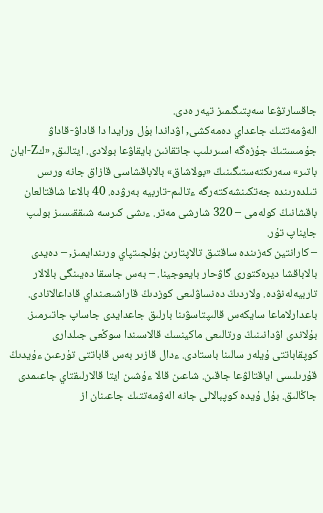جاقسارتۋعا سەپتىگىمىز تيەر ەدى.
الەۋمەتتىك جاعداي دەمەكشى, اۋداندا بۇل ورايدا دا قاداۋ-قاداۋ جۇمىستىڭ جۇزەگە اسىرىلىپ جاتقانىن بايقاۋعا بولادى. ايتالىق, «كZ-ايان باتىر» سەرىكتەستىگىنىڭ «بولاشاق» بالاباقشاسى قازاق جانە ورىس تىلدەرىندە جەتكىنشەكتەرگە ءتالىم-تاربيە بەرۋدە. 40 بالاعا شاقتالعان باقشانىڭ كولەمى – 320 شارشى مەتر. ءىشى كىرسە شىققىسىز بولىپ جايناپ تۇر.
– كارانتين كەزىندە ساقتىق تالاپتارىن بۇلجىتپاي ورىندايمىز, – دەيدى بالاباقشا ديرەكتورى گاۋحار بايعوجينا. – بەس جاسقا دەيىنگى بالالار تاربيەلەنۋدە. ولاردىڭ دەنساۋلىعى كوزدىڭ قاراشىعىنداي قاداعالانادى. باعدارلاماعا سايكەس قالىپتاسۋىنا بارلىق جاعدايدى جاساپ جاتىرمىز.
بۇلاندى اۋدانىنىڭ ورتالىعى ماكينسك قالاسىندا سوڭعى جىلدارى كوپقاباتتى ۇيلەر سالىنا باستادى. ءدال قازىر بەس قاباتتى تۇرعىن ءۇيدىڭ قۇرىلىسى اياقتالۋعا جاقىن. شاعىن قالا ءۇشىن ايتا قالارلىقتاي جاعىمدى جاڭالىق. بۇل ۇيدە كوپبالالى جانە الەۋمەتتىك جاعىنان از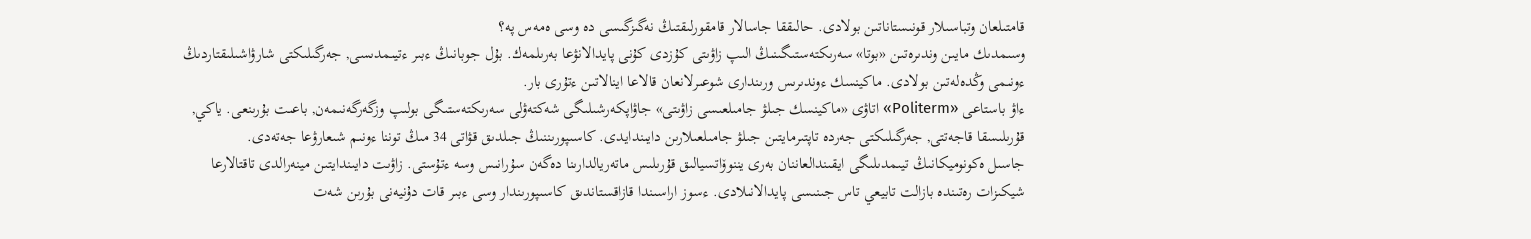قامتىلعان وتباسىلار قونىستاناتىن بولادى. حالىققا جاسالار قامقورلىقتىڭ نەگىزگىسى دە وسى ەمەس پە؟
وسىمدىك مايىن وندىرەتىن «بوتا» سەرىكتەستىگىنىڭ الىپ زاۋىتى كۇزدى كۇنى پايدالانۋعا بەرىلمەك. بۇل جوبانىڭ ءبىر ءتيىمدىسى, جەرگىلىكتى شارۋاشىلىقتاردىڭ ءونىمى وڭدەلەتىن بولادى. ماكينسك ءوندىرىس ورىندارى شوعىرلانعان قالاعا اينالاتىن ءتۇرى بار.
ءاۋ باستاعى «Politerm» اتاۋى «ماكينسك جىلۋ جامىلعىسى زاۋىتى» جاۋاپكەرشىلىگى شەكتەۋلى سەرىكتەستىگى بولىپ وزگەرگەنىمەن, باعىت بۇرىنعى. ياكي, قۇرىلىسقا قاجەتتى, جەرگىلىكتى جەردە تاپتىرمايتىن جىلۋ جامىلعىلارىن دايىندايدى. كاسىپورىننىڭ جىلدىق قۋاتى 34 مىڭ توننا ءونىم شىعارۋعا جەتەدى.
جاسىل ەكونوميكانىڭ تيىمدىلىگى ايقىندالعاننان بەرى يننوۆاتسيالىق قۇرىلىس ماتەريالدارىنا دەگەن سۇرانىس وسە ءتۇستى. زاۋىت دايىندايتىن مينەرالدى تاقتالارعا شيكىزات رەتىندە بازالت تابيعي تاس جىنىسى پايدالانىلادى. ءسوز اراسىندا قازاقستاندىق كاسىپورىندار وسى ءبىر قات دۇنيەنى بۇرىن شەت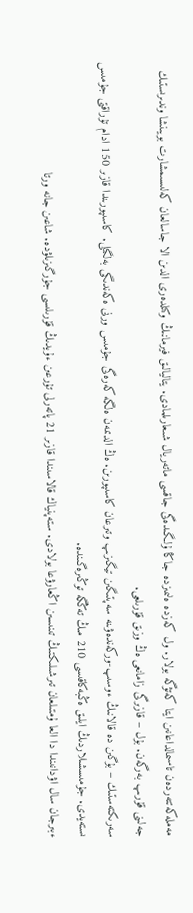مەملەكەتتەردەن تاسىمالداعانىن ايتا كەتۋگە بولار. ول كەزدە ەلىمىزدە جاڭا ۇلگىدەگى جاقسى ماتەريال شىعارىلمادى. يتاليالىق فيرمانىڭ وكىلدەرى الدىن الا جاسالعان كەلىسىمشارت بويىنشا وندىرىستىك جەلىنى قۇرىپ بەرگەن. بۇل – قازىرگى زامانعى ەڭ وزىق قۇرىلعى.
سەرىكتەستىك – بۇگىن دە قالانىڭ ءوسىپ-وركەندەۋىنە سەپتىگىن تيگىزىپ وتىرعان كاسىپورىن. ەڭ الدىمەن ەلگە كەرەگى جۇمىس ورنى ەكەندىگى بەلگىلى. كاسىپورىندا قازىر 150 ادام تۇراقتى جۇمىس ىستەيدى. جۇمىسشىلاردىڭ ايلىق ەڭبەكاقىسى 210 مىڭ تەڭگە توڭىرەگىندە.
ءبىرجان سال اۋدانىندا دا العا ۇمتىلعان تىرشىلىكتىڭ تىنىسىن اڭعارۋعا بولادى. ستەپنياك قالاسىندا قازىر 21 پاتەرلى تۇرعىن ءۇيدىڭ قۇرىلىسى جۇرگىزىلۋدە. شاعىن جانە ورتا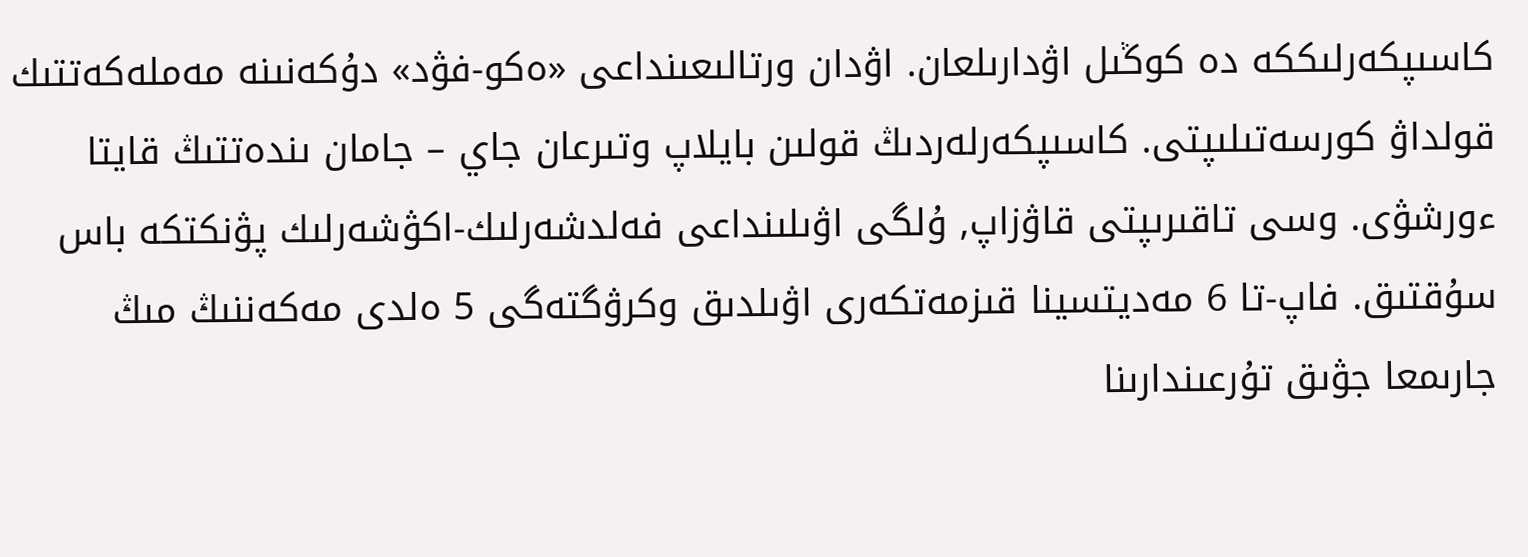كاسىپكەرلىككە دە كوڭىل اۋدارىلعان. اۋدان ورتالىعىنداعى «ەكو-فۋد» دۇكەنىنە مەملەكەتتىك قولداۋ كورسەتىلىپتى. كاسىپكەرلەردىڭ قولىن بايلاپ وتىرعان جاي – جامان ىندەتتىڭ قايتا ءورشۋى. وسى تاقىرىپتى قاۋزاپ, ۇلگى اۋىلىنداعى فەلدشەرلىك-اكۋشەرلىك پۋنكتكە باس سۇقتىق. فاپ-تا 6 مەديتسينا قىزمەتكەرى اۋىلدىق وكرۋگتەگى 5 ەلدى مەكەننىڭ مىڭ جارىمعا جۋىق تۇرعىندارىنا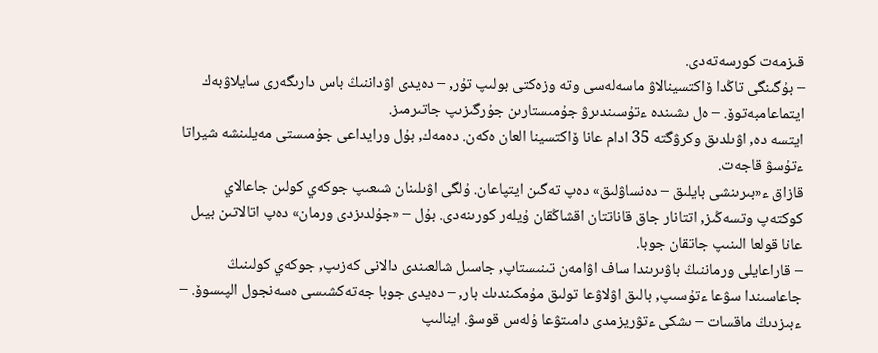قىزمەت كورسەتەدى.
– بۇگىنگى تاڭدا ۆاكتسينالاۋ ماسەلەسى وتە وزەكتى بولىپ تۇر, – دەيدى اۋداننىڭ باس دارىگەرى سايلاۋبەك ايتماعامبەتوۆ. – ەل ىشىندە ءتۇسىندىرۋ جۇمىستارىن جۇرگىزىپ جاتىرمىز.
ايتسە دە, اۋىلدىق وكرۋگتە 35 ادام عانا ۆاكتسينا العان ەكەن. دەمەك, بۇل ورايداعى جۇمىستى مەيلىنشە شيراتا ءتۇسۋ قاجەت.
قازاق ء«بىرىنشى بايلىق – دەنساۋلىق» دەپ تەگىن ايتپاعان. ۇلگى اۋىلىنان شىعىپ جوكەي كولىن جاعالاي كوكتەپ وتسەڭىز, اتتانار جاق قاناتتان اقشاڭقان ۇيلەر كورىنەدى. بۇل – «جۇلدىزدى ورمان» دەپ اتالاتىن بيىل عانا قولعا الىنىپ جاتقان جوبا.
– قاراعايلى ورماننىڭ باۋىرىندا ساف اۋامەن تىنىستاپ, جاسىل شالعىندى دالانى كەزىپ, جوكەي كولىنىڭ جاعاسىندا سۋعا ءتۇسىپ, بالىق اۋلاۋعا تولىق مۇمكىندىك بار, – دەيدى جوبا جەتەكشىسى ەسەنجول الپىسوۆ. – ءبىزدىڭ ماقسات – ىشكى ءتۋريزمدى دامىتۋعا ۇلەس قوسۋ. اينالىپ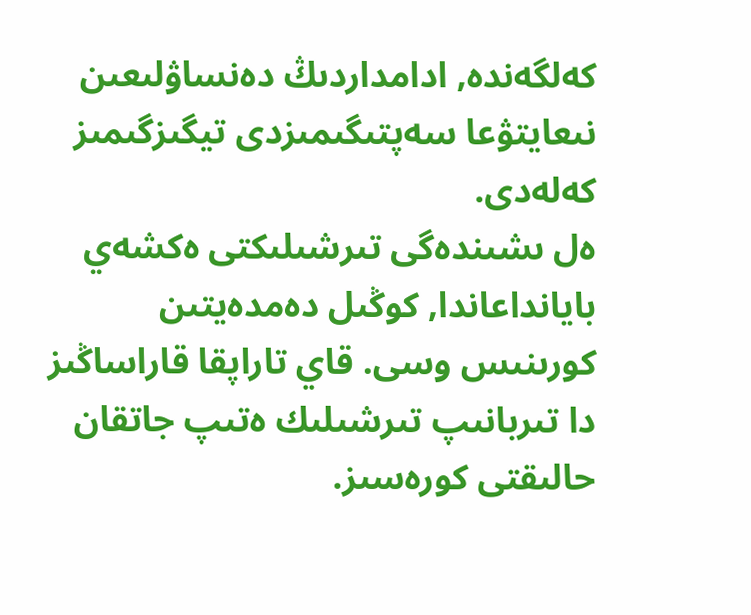كەلگەندە, ادامداردىڭ دەنساۋلىعىن نىعايتۋعا سەپتىگىمىزدى تيگىزگىمىز كەلەدى.
ەل ىشىندەگى تىرشىلىكتى ەكشەي بايانداعاندا, كوڭىل دەمدەيتىن كورىنىس وسى. قاي تاراپقا قاراساڭىز دا تىربانىپ تىرشىلىك ەتىپ جاتقان حالىقتى كورەسىز.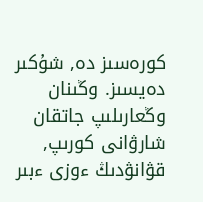كورەسىز دە, شۇكىر دەيسىز. وڭىنان وڭعارىلىپ جاتقان شارۋانى كورىپ, قۋانۋدىڭ ءوزى ءبىر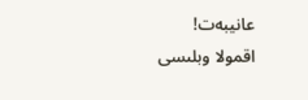عانيبەت!
اقمولا وبلىسى